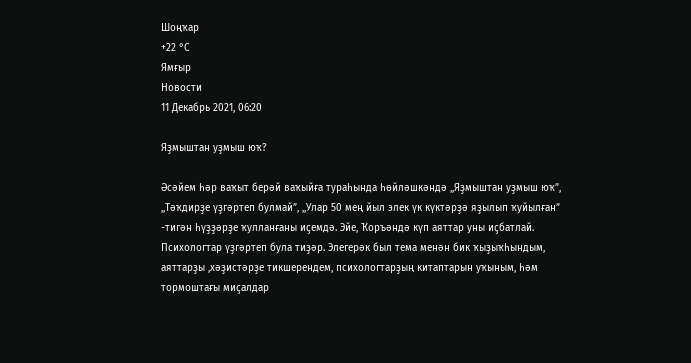Шоңҡар
+22 °С
Ямғыр
Новости
11 Декабрь 2021, 06:20

Яҙмыштан уҙмыш юҡ?

Әсәйем һәр ваҡыт берәй ваҡыйға тураһында һөйләшкәндә ,,Яҙмыштан уҙмыш юҡ”, ,,Тәҡдирҙе үҙгәртеп булмай”, ,,Улар 50 мең йыл элек үк күктәрҙә яҙылып ҡуйылған” -тигән һүҙҙәрҙе ҡулланғаны иҫемдә. Эйе, Ҡоръәндә күп аяттар уны иҫбатлай. Психологтар үҙгәртеп була тиҙәр. Элегерәк был тема менән бик ҡыҙыҡһындым, аяттарҙы ,хәҙистәрҙе тикшерендем, психологтарҙың китаптарын уҡыным, һәм тормоштағы миҫалдар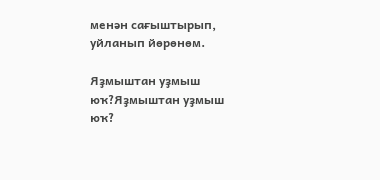менән сағыштырып, уйланып йөрөнөм.

Яҙмыштан уҙмыш юҡ?Яҙмыштан уҙмыш юҡ?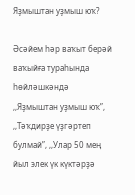Яҙмыштан уҙмыш юҡ?

Әсәйем һәр ваҡыт берәй ваҡыйға тураһында һөйләшкәндә ,,Яҙмыштан уҙмыш юҡ”, ,,Тәҡдирҙе үҙгәртеп булмай”, ,,Улар 50 мең йыл элек үк күктәрҙә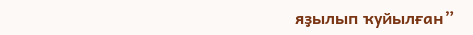яҙылып ҡуйылған”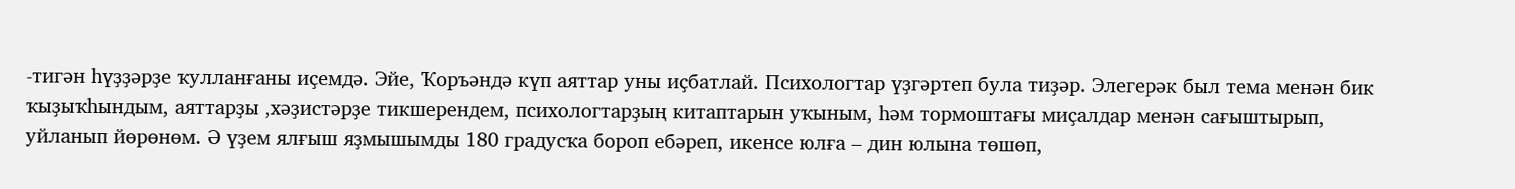-тигән һүҙҙәрҙе ҡулланғаны иҫемдә. Эйе, Ҡоръәндә күп аяттар уны иҫбатлай. Психологтар үҙгәртеп була тиҙәр. Элегерәк был тема менән бик ҡыҙыҡһындым, аяттарҙы ,хәҙистәрҙе тикшерендем, психологтарҙың китаптарын уҡыным, һәм тормоштағы миҫалдар менән сағыштырып, уйланып йөрөнөм. Ә үҙем ялғыш яҙмышымды 180 градусҡа бороп ебәреп, икенсе юлға – дин юлына төшөп,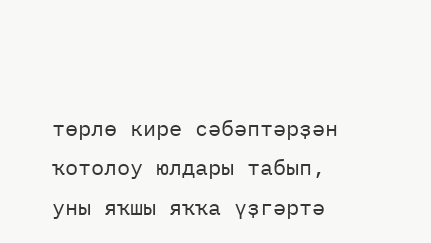төрлө кире сәбәптәрҙән ҡотолоу юлдары табып, уны яҡшы яҡҡа үҙгәртә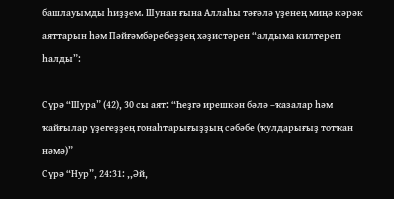башлауымды һиҙҙем. Шунан ғына Аллаһы тәғәлә үҙенең миңә кәрәк аяттарын һәм Пәйғәмбәребеҙҙең хәҙистәрен “алдыма килтереп һалды”:

Сүрә “Шура” (42), 30 сы аят: “Һеҙгә ирешкән бәлә –ҡазалар һәм ҡайғылар үҙегеҙҙең гонаһтарығыҙҙың сәбәбе (ҡулдарығыҙ тотҡан нәмә)”
Сүрә “Нур”, 24:31: ,,Әй,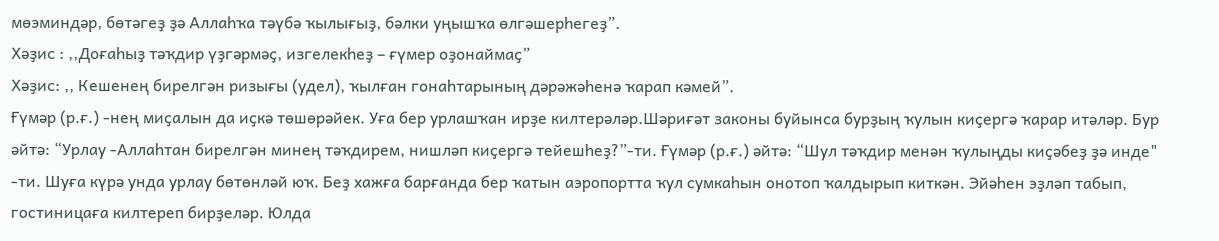мөэминдәр, бөтәгеҙ ҙә Аллаһҡа тәүбә ҡылығыҙ, бәлки уңышҡа өлгәшерһегеҙ”.
Хәҙис : ,,Доғаһыҙ тәҡдир үҙгәрмәҫ, изгелекһеҙ – ғүмер оҙонаймаҫ”
Хәҙис: ,, Кешенең бирелгән ризығы (удел), ҡылған гонаһтарының дәрәжәһенә ҡарап кәмей”.
Ғүмәр (р.ғ.) -нең миҫалын да иҫкә төшөрәйек. Уға бер урлашҡан ирҙе килтерәләр.Шәриғәт законы буйынса бурҙың ҡулын киҫергә ҡарар итәләр. Бур әйтә: “Урлау -Аллаһтан бирелгән минең тәҡдирем, нишләп киҫергә тейешһеҙ?”-ти. Ғүмәр (р.ғ.) әйтә: “Шул тәҡдир менән ҡулыңды киҫәбеҙ ҙә инде" -ти. Шуға күрә унда урлау бөтөнләй юҡ. Беҙ хажға барғанда бер ҡатын аэропортта ҡул сумкаһын онотоп ҡалдырып киткән. Эйәһен эҙләп табып, гостиницаға килтереп бирҙеләр. Юлда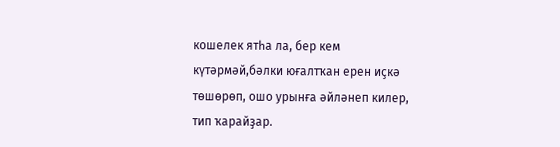кошелек ятһа ла, бер кем күтәрмәй,бәлки юғалтҡан ерен иҫкә төшөрөп, ошо урынға әйләнеп килер, тип ҡарайҙар.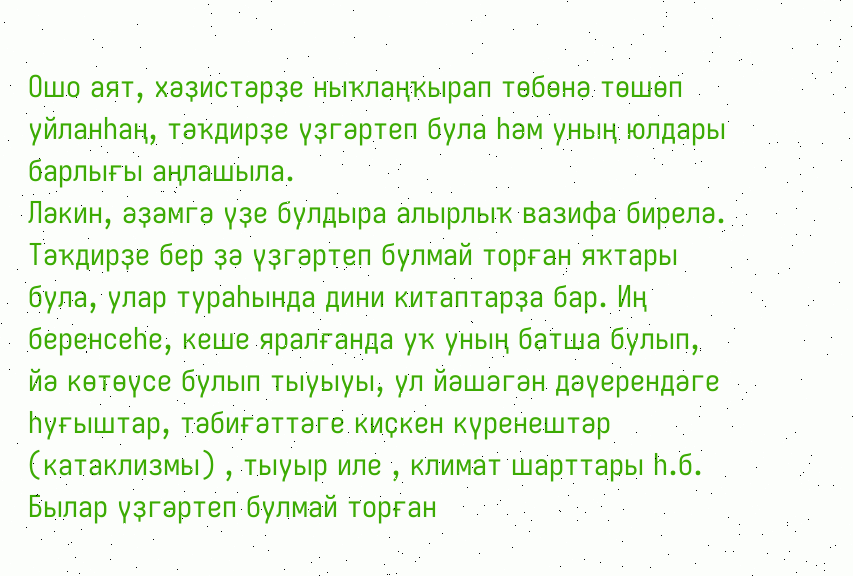Ошо аят, хәҙистәрҙе ныҡлаңҡырап төбөнә төшөп уйланһаң, тәҡдирҙе үҙгәртеп була һәм уның юлдары барлығы аңлашыла.
Ләкин, әҙәмгә үҙе булдыра алырлыҡ вазифа бирелә. Тәҡдирҙе бер ҙә үҙгәртеп булмай торған яҡтары була, улар тураһында дини китаптарҙа бар. Иң беренсеһе, кеше яралғанда уҡ уның батша булып, йә көтөүсе булып тыуыуы, ул йәшәгән дәүерендәге һуғыштар, тәбиғәттәге киҫкен күренештәр (катаклизмы) , тыуыр иле , климат шарттары һ.б. Былар үҙгәртеп булмай торған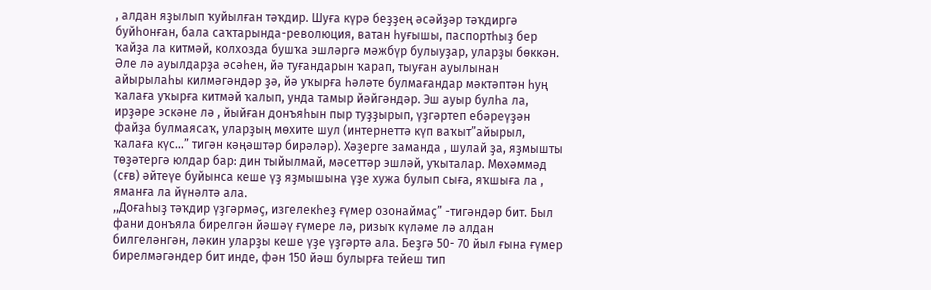, алдан яҙылып ҡуйылған тәҡдир. Шуға күрә беҙҙең әсәйҙәр тәҡдиргә буйһонған, бала саҡтарында-революция, ватан һуғышы, паспортһыҙ бер ҡайҙа ла китмәй, колхозда бушҡа эшләргә мәжбүр булыуҙар, уларҙы бөккән.
Әле лә ауылдарҙа әсәһен, йә туғандарын ҡарап, тыуған ауылынан айырылаһы килмәгәндәр ҙә, йә уҡырға һәләте булмағандар мәктәптән һуң ҡалаға уҡырға китмәй ҡалып, унда тамыр йәйгәндәр. Эш ауыр булһа ла, ирҙәре эскәне лә , йыйған донъяһын пыр туҙҙырып, үҙгәртеп ебәреүҙән файҙа булмаясаҡ, уларҙың мөхите шул (интернеттә күп ваҡыт”айырыл, ҡалаға күс...” тигән кәңәштәр бирәләр). Хәҙерге заманда , шулай ҙа, яҙмышты төҙәтергә юлдар бар: дин тыйылмай, мәсеттәр эшләй, уҡыталар. Мөхәммәд (сғв) әйтеүе буйынса кеше үҙ яҙмышына үҙе хужа булып сыға, яҡшыға ла , яманға ла йүнәлтә ала.
,,Доғаһыҙ тәҡдир үҙгәрмәҫ, изгелекһеҙ ғүмер озонаймаҫ” -тигәндәр бит. Был фани донъяла бирелгән йәшәү ғүмере лә, ризыҡ күләме лә алдан билгеләнгән, ләкин уларҙы кеше үҙе үҙгәртә ала. Беҙгә 50- 70 йыл ғына ғүмер бирелмәгәндер бит инде, фән 150 йәш булырға тейеш тип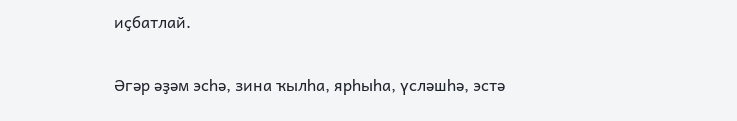иҫбатлай.

Әгәр әҙәм эсһә, зина ҡылһа, ярһыһа, үсләшһә, эстә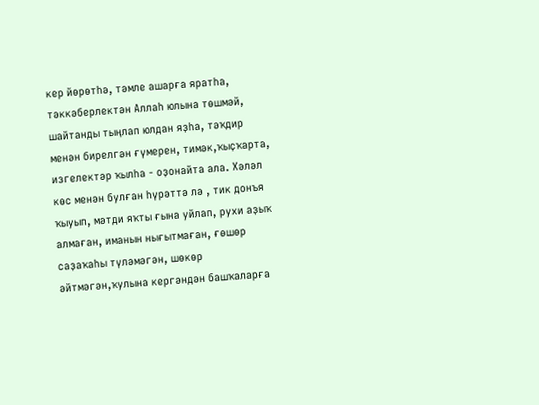кер йөрөтһә, тәмле ашарға яратһа, тәккәберлектән Аллаһ юлына төшмәй, шайтанды тыңлап юлдан яҙһа, тәҡдир менән бирелгән ғүмерен, тимәк,ҡыҫҡарта, изгелектәр ҡылһа - оҙонайта ала. Хәләл көс менән булған һүрәттә лә , тик донъя ҡыуып, мәтди яҡты ғына уйлап, рухи аҙыҡ алмаған, иманын нығытмаған, ғөшөр саҙаҡаһы түләмәгән, шөкөр әйтмәгән,ҡулына кергәндән башҡаларға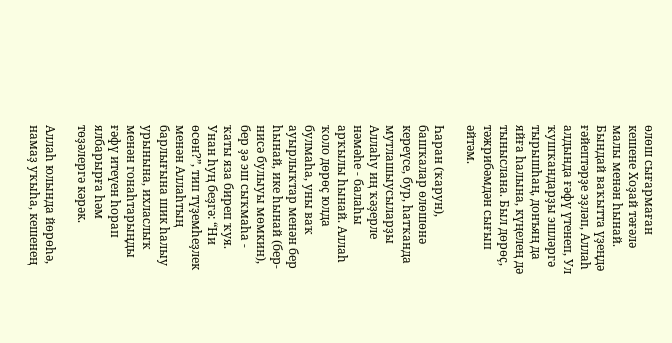өлөш сығармаған кешене Хоҙай тәғәлә малы менән һынай. Бындай ваҡытта үҙеңдә ғәйептәрҙе эҙләп, Аллаһ алдында ғәфү үтенеп, Ул ҡушҡандарҙы эшләргә тырышһаң, донъяң да яйға һалына, күңелең дә тыныслана. Был дөрөҫ, тәжрибәмдән сығып әйтәм.

Һаран (ҡарун), башҡалар өлөшөнә кереүсе, бур, һатҡанда мутлашыусыларҙы Аллаһу иң ҡәҙерле нәмәһе - балаһы арҡылы һынай. Аллаһ ҡоло дөрөҫ юлда булмаһа, уны ваҡ ауырлыҡтар менән бер һынай, ике һынай (бер-нисә булыуы мөмкин), бер ҙә эш сыҡмаһа - ҡаты яза биреп ҡуя. Унан һуң беҙгә: “Ни өсөн?”, тип түҙемһеҙлек менән Аллаһтың барлығына шик һалыу урынына, ихласлыҡ менән гонаһтарыңды ғәфү итеүен һорап ялбарырға һәм төҙәлергә кәрәк.

Аллаһ юлында йөрөһә, намаҙ уҡыһа, кешенең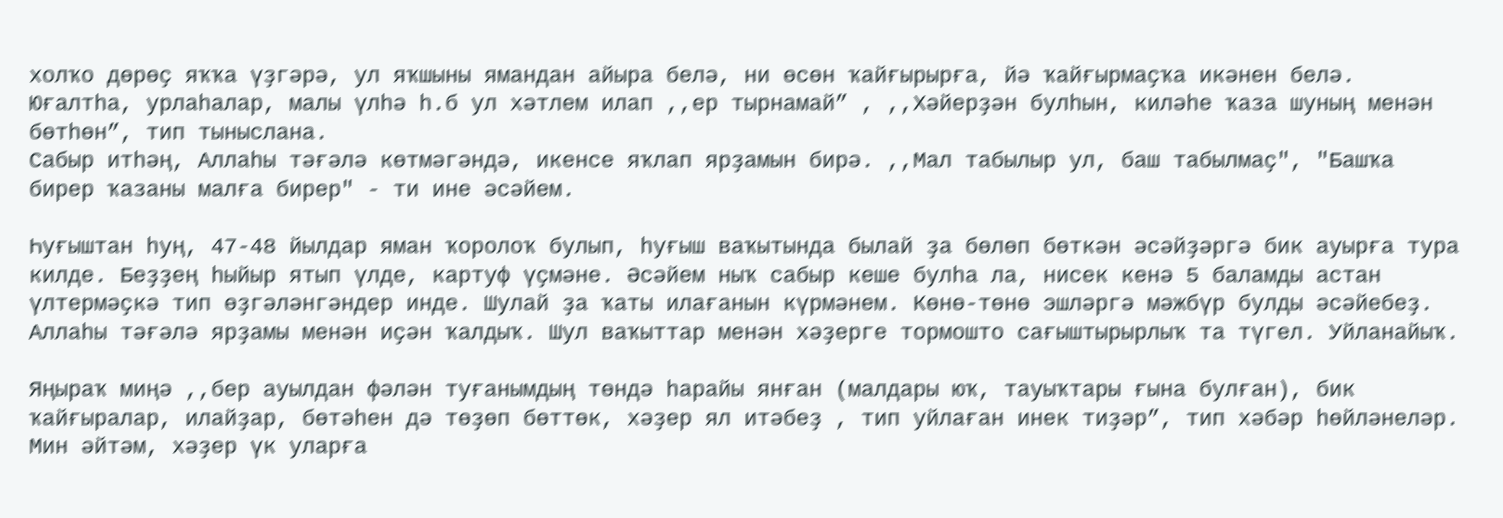холҡо дөрөҫ яҡҡа үҙгәрә, ул яҡшыны ямандан айыра белә, ни өсөн ҡайғырырға, йә ҡайғырмаҫҡа икәнен белә.
Юғалтһа, урлаһалар, малы үлһә һ.б ул хәтлем илап ,,ер тырнамай” , ,,Хәйерҙән булһын, киләһе ҡаза шуның менән бөтһөн”, тип тыныслана.
Сабыр итһәң, Аллаһы тәғәлә көтмәгәндә, икенсе яҡлап ярҙамын бирә. ,,Мал табылыр ул, баш табылмаҫ", "Башҡа бирер ҡазаны малға бирер" - ти ине әсәйем.

Һуғыштан һуң, 47-48 йылдар яман ҡоролоҡ булып, һуғыш ваҡытында былай ҙа бөлөп бөткән әсәйҙәргә бик ауырға тура килде. Беҙҙең һыйыр ятып үлде, картуф үҫмәне. Әсәйем ныҡ сабыр кеше булһа ла, нисек кенә 5 баламды астан үлтермәҫкә тип өҙгәләнгәндер инде. Шулай ҙа ҡаты илағанын күрмәнем. Көнө-төнө эшләргә мәжбүр булды әсәйебеҙ. Аллаһы тәғәлә ярҙамы менән иҫән ҡалдыҡ. Шул ваҡыттар менән хәҙерге тормошто сағыштырырлыҡ та түгел. Уйланайыҡ.

Яңыраҡ миңә ,,бер ауылдан фәлән туғанымдың төндә һарайы янған (малдары юҡ, тауыҡтары ғына булған), бик ҡайғыралар, илайҙар, бөтәһен дә төҙөп бөттөк, хәҙер ял итәбеҙ , тип уйлаған инек тиҙәр”, тип хәбәр һөйләнеләр. Мин әйтәм, хәҙер үк уларға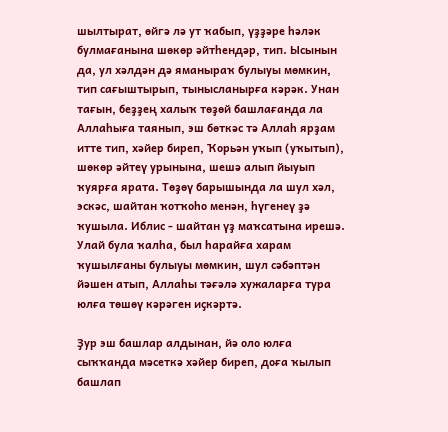шылтырат, өйгә лә ут ҡабып, үҙҙәре һәләк булмағанына шөкөр әйтһендәр, тип. Ысынын да, ул хәлдән дә яманыраҡ булыуы мөмкин, тип сағыштырып, тынысланырға кәрәк. Унан тағын, беҙҙең халыҡ төҙөй башлағанда ла Аллаһыға таянып, эш бөткәс тә Аллаһ ярҙам итте тип, хәйер биреп, Ҡорьән уҡып (уҡытып), шөкөр әйтеү урынына, шешә алып йыуып ҡуярға ярата. Төҙөү барышында ла шул хәл, эскәс, шайтан ҡотҡоһо менән, һүгенеү ҙә ҡушыла. Иблис - шайтан үҙ маҡсатына ирешә. Улай була ҡалһа, был һарайға харам ҡушылғаны булыуы мөмкин, шул сәбәптән йәшен атып, Аллаһы тәғәлә хужаларға тура юлға төшөү кәрәген иҫкәртә.

Ҙур эш башлар алдынан, йә оло юлға сыҡҡанда мәсеткә хәйер биреп, доға ҡылып башлап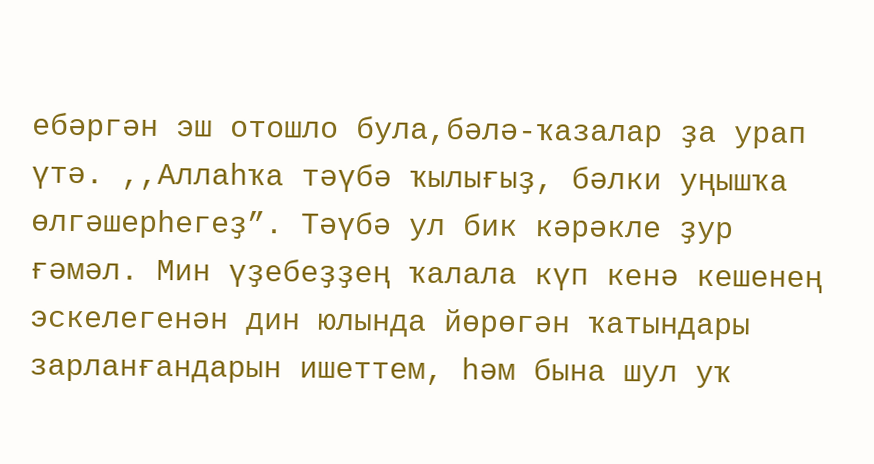ебәргән эш отошло була,бәлә-ҡазалар ҙа урап үтә. ,,Аллаһҡа тәүбә ҡылығыҙ, бәлки уңышҡа өлгәшерһегеҙ”. Тәүбә ул бик кәрәкле ҙур ғәмәл. Мин үҙебеҙҙең ҡалала күп кенә кешенең эскелегенән дин юлында йөрөгән ҡатындары зарланғандарын ишеттем, һәм бына шул уҡ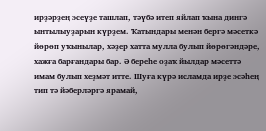ирҙәрҙең эсеүҙе ташлап, тәүбә итеп яйлап ҡына дингә ынтылыуҙарын күрҙем. Ҡатындары менән бергә мәсеткә йөрөп уҡынылар, хәҙер хатта мулла булып йөрөгәндәре, хажға барғандары бар. Ә береһе оҙаҡ йылдар мәсеттә имам булып хеҙмәт итте. Шуға күрә исламда ирҙе эсәһең тип тә йәберләргә ярамай,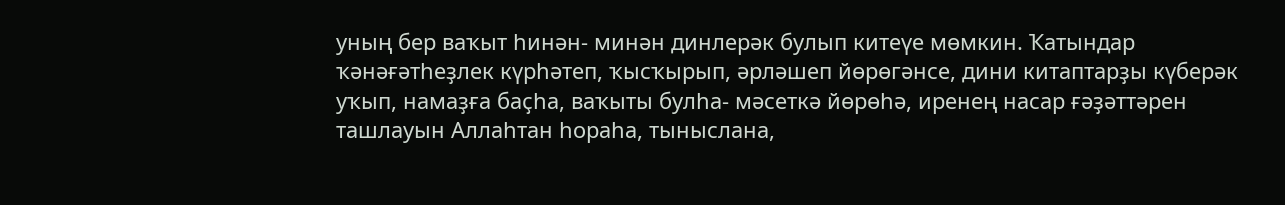уның бер ваҡыт һинән- минән динлерәк булып китеүе мөмкин. Ҡатындар ҡәнәғәтһеҙлек күрһәтеп, ҡысҡырып, әрләшеп йөрөгәнсе, дини китаптарҙы күберәк уҡып, намаҙға баҫһа, ваҡыты булһа- мәсеткә йөрөһә, иренең насар ғәҙәттәрен ташлауын Аллаһтан һораһа, тыныслана,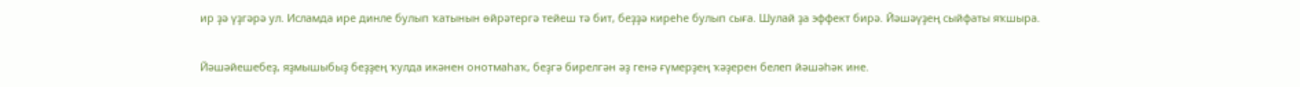ир ҙә үҙгәрә ул. Исламда ире динле булып ҡатынын өйрәтергә тейеш тә бит, беҙҙә киреһе булып сыға. Шулай ҙа эффект бирә. Йәшәүҙең сыйфаты яҡшыра.

Йәшәйешебеҙ, яҙмышыбыҙ беҙҙең ҡулда икәнен онотмаһаҡ, беҙгә бирелгән әҙ генә ғүмерҙең ҡәҙерен белеп йәшәһәк ине.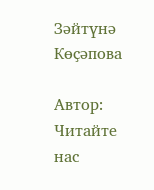Зәйтүнә Көҫәпова

Автор:
Читайте нас